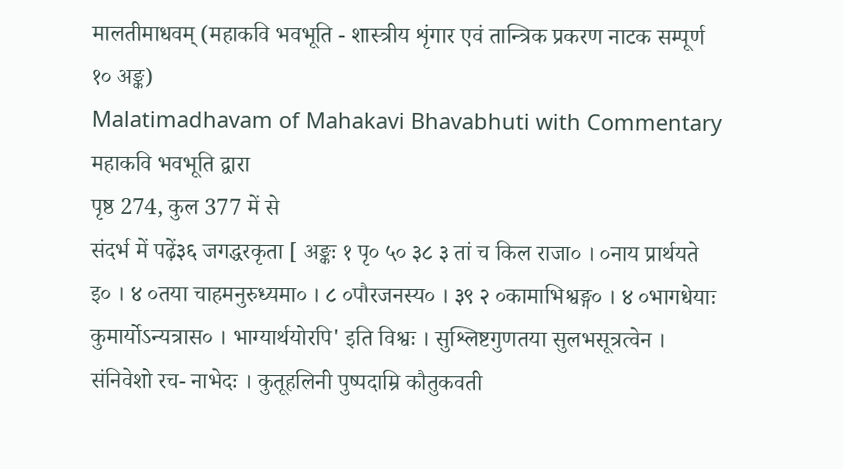मालतीमाधवम् (महाकवि भवभूति - शास्त्रीय शृंगार एवं तान्त्रिक प्रकरण नाटक सम्पूर्ण १० अङ्क)
Malatimadhavam of Mahakavi Bhavabhuti with Commentary
महाकवि भवभूति द्वारा
पृष्ठ 274, कुल 377 में से
संदर्भ में पढ़ें३६ जगद्धरकृता [ अङ्कः १ पृ० ५० ३८ ३ तां च किल राजा० । ०नाय प्रार्थयते इ० । ४ ०तया चाहमनुरुध्यमा० । ८ ०पौरजनस्य० । ३९ २ ०कामाभिश्वङ्ग० । ४ ०भागधेयाः कुमार्योऽन्यत्रास० । भाग्यार्थयोरपि' इति विश्वः । सुश्लिष्टगुणतया सुलभसूत्रत्वेन । संनिवेशो रच- नाभेदः । कुतूहलिनी पुष्पदाम्रि कौतुकवती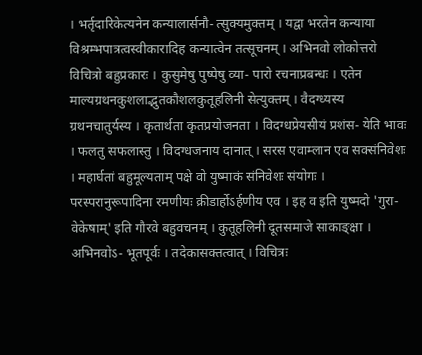। भर्तृदारिकेत्यनेन कन्यालार्सनौ- त्सुक्यमुक्तम् । यद्वा भरतेन कन्याया विश्रम्भपात्रत्वस्वीकारादिह कन्यात्वेन तत्सूचनम् । अभिनवो लोकोत्तरो विचित्रो बहुप्रकारः । कुसुमेषु पुष्पेषु व्या- पारो रचनाप्रबन्धः । एतेन माल्यग्रथनकुशलाद्भुतकौशलकुतूहलिनी सेत्युक्तम् । वैदग्ध्यस्य ग्रथनचातुर्यस्य । कृतार्थता कृतप्रयोजनता । विदग्धप्रेयसीयं प्रशंस- येति भावः । फलतु सफलास्तु । विदग्धजनाय दानात् । सरस एवाम्लान एव सक्संनिवेशः । महार्घतां बहुमूल्यताम् पक्षे वो युष्माकं संनिवेशः संयोगः । परस्परानुरूपादिना रमणीयः क्रीडार्होऽर्हणीय एव । इह व इति युष्मदो 'गुरा- वेकेषाम्' इति गौरवे बहुवचनम् । कुतूहलिनी दूतसमाजे साकाङ्क्षा । अभिनवोऽ- भूतपूर्वः । तदेकासक्तत्वात् । विचित्रः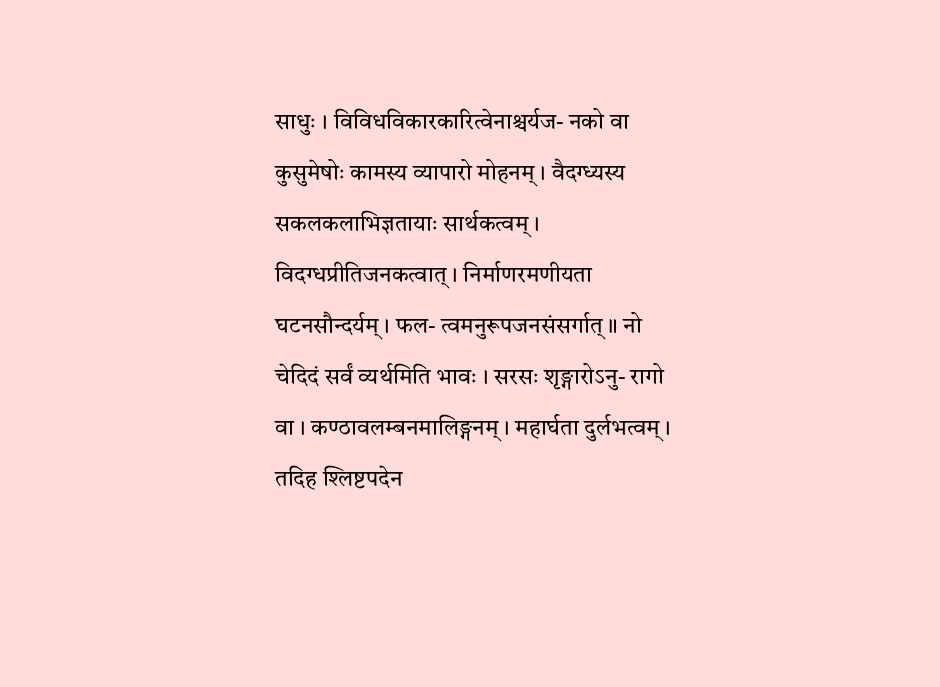साधुः । विविधविकारकारित्वेनाश्चर्यज- नको वा कुसुमेषोः कामस्य व्यापारो मोहनम् । वैदग्ध्यस्य सकलकलाभिज्ञतायाः सार्थकत्वम् । विदग्धप्रीतिजनकत्वात् । निर्माणरमणीयता घटनसौन्दर्यम् । फल- त्वमनुरूपजनसंसर्गात् ॥ नो चेदिदं सर्वं व्यर्थमिति भावः । सरसः शृङ्गारोऽनु- रागो वा । कण्ठावलम्बनमालिङ्गनम् । महार्घता दुर्लभत्वम् । तदिह श्लिष्टपदेन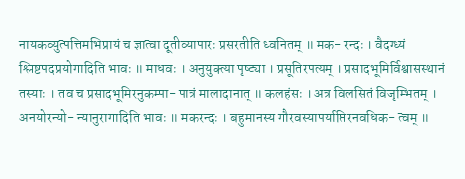नायकव्युत्पत्तिमभिप्रायं च ज्ञात्वा दूतीव्यापारः प्रसरतीति ध्वनितम् ॥ मक- रन्दः । वैदग्ध्यं श्लिष्टपदप्रयोगादिति भावः ॥ माधवः । अनुयुक्त्या पृष्ट्या । प्रसूतिरपत्यम् । प्रसादभूमिर्विश्वासस्थानं तस्याः । तव च प्रसादभूमिरनुकम्पा- पात्रं मालादानात् ॥ कलहंसः । अत्र विलसितं विजृम्भितम् । अनयोरन्यो- न्यानुरागादिति भावः ॥ मकरन्दः । बहुमानस्य गौरवस्यापर्याप्तिरनवधिक- त्वम् ॥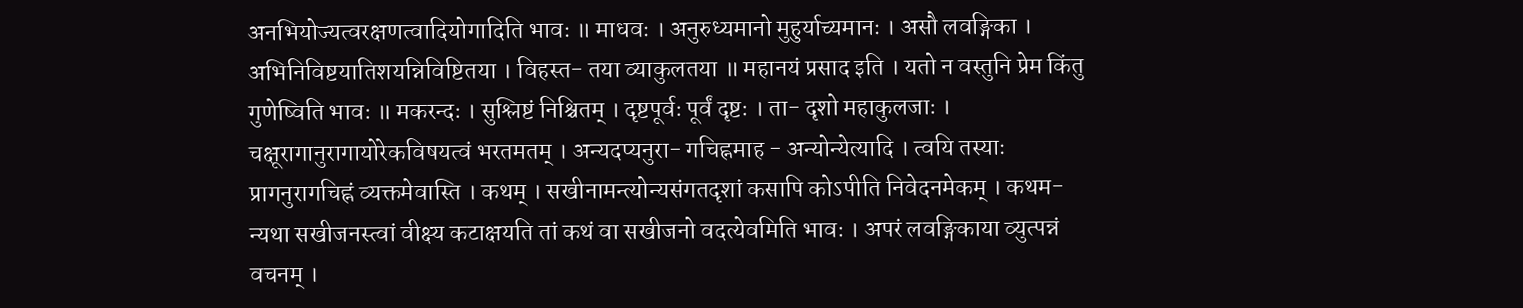अनभियोज्यत्वरक्षणत्वादियोगादिति भावः ॥ माधवः । अनुरुध्यमानो मुहुर्याच्यमानः । असौ लवङ्गिका । अभिनिविष्टयातिशयन्निविष्टितया । विहस्त- तया व्याकुलतया ॥ महानयं प्रसाद इति । यतो न वस्तुनि प्रेम किंतु गुणेष्विति भावः ॥ मकरन्दः । सुश्लिष्टं निश्चितम् । दृष्टपूर्वः पूर्वं दृष्टः । ता- दृशो महाकुलजाः । चक्षूरागानुरागायोरेकविषयत्वं भरतमतम् । अन्यदप्यनुरा- गचिह्नमाह - अन्योन्येत्यादि । त्वयि तस्याः प्रागनुरागचिह्नं व्यक्तमेवास्ति । कथम् । सखीनामन्त्योन्यसंगतदृशां कसापि कोऽपीति निवेदनमेकम् । कथम- न्यथा सखीजनस्त्वां वीक्ष्य कटाक्षयति तां कथं वा सखीजनो वदत्येवमिति भावः । अपरं लवङ्गिकाया व्युत्पन्नं वचनम् ।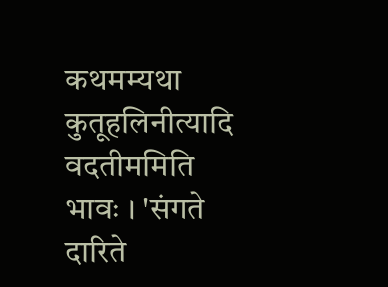कथमम्यथा कुतूहलिनीत्यादि वदतीममिति भावः । 'संगते दारिते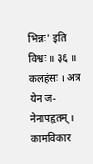भिन्नः' इति विश्वः ॥ ३६ ॥ कलहंसः । अत्र येन ज- नेनापहृतम् । कामविकार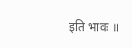इति भावः ॥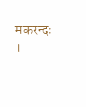मकरन्दः ।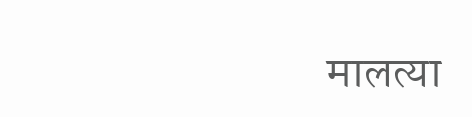मालत्या